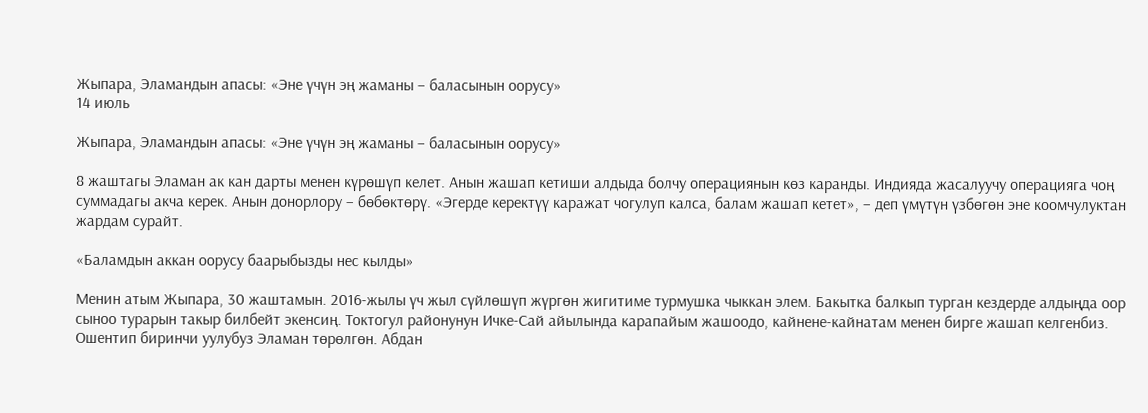Жыпара, Эламандын апасы: «Эне үчүн эң жаманы – баласынын оорусу»
14 июль

Жыпара, Эламандын апасы: «Эне үчүн эң жаманы – баласынын оорусу»

8 жаштагы Эламан ак кан дарты менен күрөшүп келет. Анын жашап кетиши алдыда болчу операциянын көз каранды. Индияда жасалуучу операцияга чоң суммадагы акча керек. Анын донорлору – бөбөктөрү. «Эгерде керектүү каражат чогулуп калса, балам жашап кетет», – деп үмүтүн үзбөгөн эне коомчулуктан жардам сурайт.

«Баламдын аккан оорусу баарыбызды нес кылды»

Менин атым Жыпара, 30 жаштамын. 2016-жылы үч жыл сүйлөшүп жүргөн жигитиме турмушка чыккан элем. Бакытка балкып турган кездерде алдыңда оор сыноо турарын такыр билбейт экенсиң. Токтогул районунун Ичке-Сай айылында карапайым жашоодо, кайнене-кайнатам менен бирге жашап келгенбиз. Ошентип биринчи уулубуз Эламан төрөлгөн. Абдан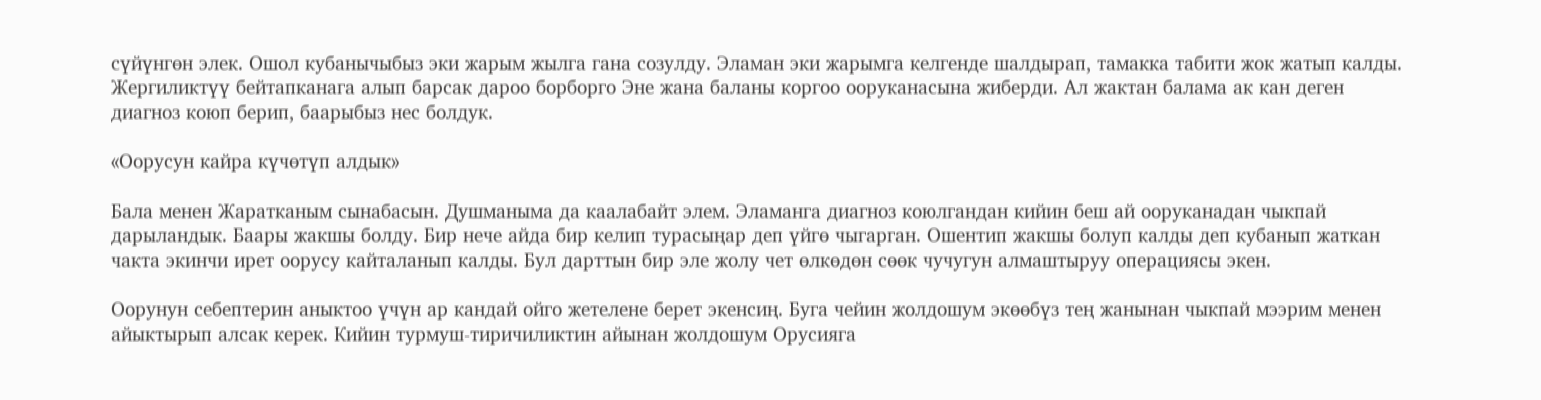сүйүнгөн элек. Ошол кубанычыбыз эки жарым жылга гана созулду. Эламан эки жарымга келгенде шалдырап, тамакка табити жок жатып калды. Жергиликтүү бейтапканага алып барсак дароо борборго Эне жана баланы коргоо ооруканасына жиберди. Ал жактан балама ак кан деген диагноз коюп берип, баарыбыз нес болдук.

«Оорусун кайра күчөтүп алдык»

Бала менен Жаратканым сынабасын. Душманыма да каалабайт элем. Эламанга диагноз коюлгандан кийин беш ай ооруканадан чыкпай дарыландык. Баары жакшы болду. Бир нече айда бир келип турасыңар деп үйгө чыгарган. Ошентип жакшы болуп калды деп кубанып жаткан чакта экинчи ирет оорусу кайталанып калды. Бул дарттын бир эле жолу чет өлкөдөн сөөк чучугун алмаштыруу операциясы экен.

Оорунун себептерин аныктоо үчүн ар кандай ойго жетелене берет экенсиң. Буга чейин жолдошум экөөбүз тең жанынан чыкпай мээрим менен айыктырып алсак керек. Кийин турмуш-тиричиликтин айынан жолдошум Орусияга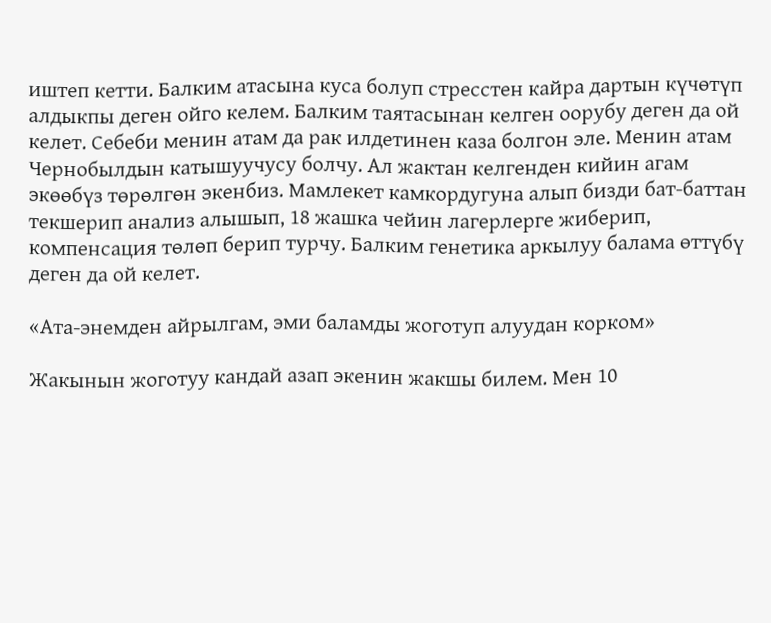иштеп кетти. Балким атасына куса болуп стресстен кайра дартын күчөтүп алдыкпы деген ойго келем. Балким таятасынан келген оорубу деген да ой келет. Себеби менин атам да рак илдетинен каза болгон эле. Менин атам Чернобылдын катышуучусу болчу. Ал жактан келгенден кийин агам экөөбүз төрөлгөн экенбиз. Мамлекет камкордугуна алып бизди бат-баттан текшерип анализ алышып, 18 жашка чейин лагерлерге жиберип, компенсация төлөп берип турчу. Балким генетика аркылуу балама өттүбү деген да ой келет.

«Ата-энемден айрылгам, эми баламды жоготуп алуудан корком»

Жакынын жоготуу кандай азап экенин жакшы билем. Мен 10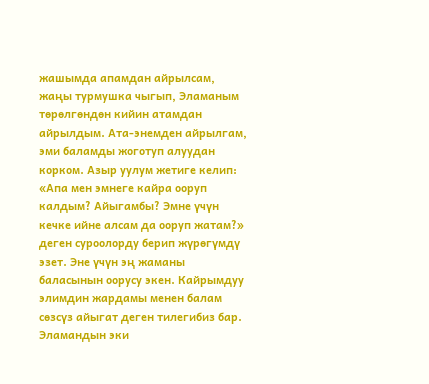жашымда апамдан айрылсам, жаңы турмушка чыгып, Эламаным төрөлгөндөн кийин атамдан айрылдым. Ата-энемден айрылгам, эми баламды жоготуп алуудан корком. Азыр уулум жетиге келип: «Апа мен эмнеге кайра ооруп калдым? Айыгамбы? Эмне үчүн кечке ийне алсам да ооруп жатам?» деген суроолорду берип жүрөгүмдү эзет. Эне үчүн эң жаманы баласынын оорусу экен. Кайрымдуу элимдин жардамы менен балам сөзсүз айыгат деген тилегибиз бар. Эламандын эки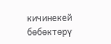кичинекей бөбөктөрү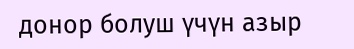донор болуш үчүн азыр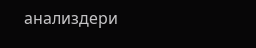анализдери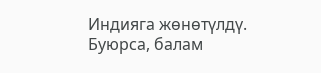Индияга жөнөтүлдү. Буюрса, балам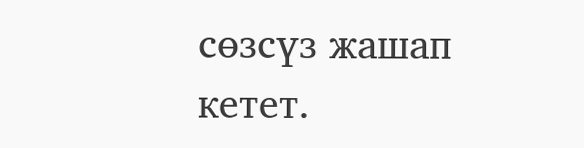сөзсүз жашап кетет.